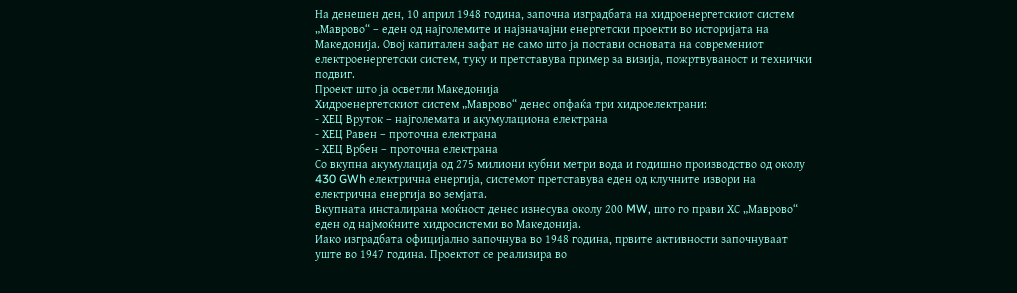На денешен ден, 10 април 1948 година, започна изградбата на хидроенергетскиот систем „Маврово“ – еден од најголемите и најзначајни енергетски проекти во историјата на Македонија. Овој капитален зафат не само што ја постави основата на современиот електроенергетски систем, туку и претставува пример за визија, пожртвуваност и технички подвиг.
Проект што ја осветли Македонија
Хидроенергетскиот систем „Маврово“ денес опфаќа три хидроелектрани:
- ХЕЦ Вруток – најголемата и акумулациона електрана
- ХЕЦ Равен – проточна електрана
- ХЕЦ Врбен – проточна електрана
Со вкупна акумулација од 275 милиони кубни метри вода и годишно производство од околу 430 GWh електрична енергија, системот претставува еден од клучните извори на електрична енергија во земјата.
Вкупната инсталирана моќност денес изнесува околу 200 MW, што го прави ХС „Маврово“ еден од најмоќните хидросистеми во Македонија.
Иако изградбата официјално започнува во 1948 година, првите активности започнуваат уште во 1947 година. Проектот се реализира во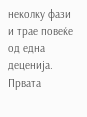неколку фази и трае повеќе од една деценија.
Првата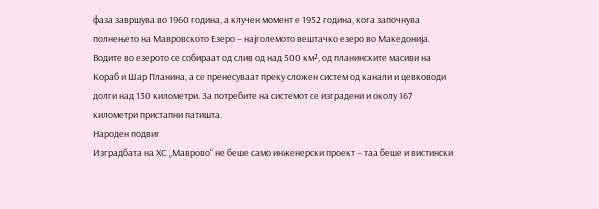фаза завршува во 1960 година, а клучен момент е 1952 година, кога започнува полнењето на Мавровското Езеро – најголемото вештачко езеро во Македонија.
Водите во езерото се собираат од слив од над 500 км², од планинските масиви на Кораб и Шар Планина, а се пренесуваат преку сложен систем од канали и цевководи долги над 130 километри. За потребите на системот се изградени и околу 167 километри пристапни патишта.
Народен подвиг
Изградбата на ХС „Маврово“ не беше само инженерски проект – таа беше и вистински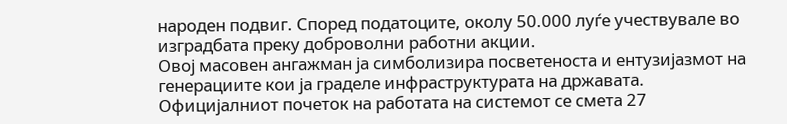народен подвиг. Според податоците, околу 50.000 луѓе учествувале во изградбата преку доброволни работни акции.
Овој масовен ангажман ја симболизира посветеноста и ентузијазмот на генерациите кои ја граделе инфраструктурата на државата.
Официјалниот почеток на работата на системот се смета 27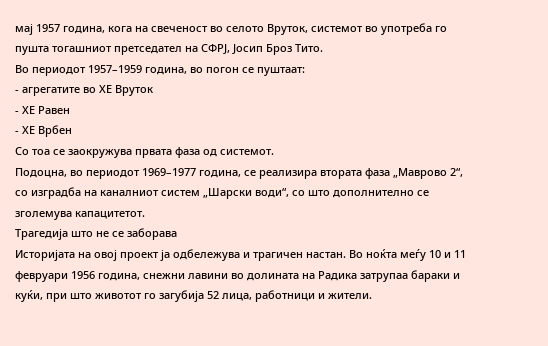мај 1957 година, кога на свеченост во селото Вруток, системот во употреба го пушта тогашниот претседател на СФРЈ, Јосип Броз Тито.
Во периодот 1957–1959 година, во погон се пуштаат:
- агрегатите во ХЕ Вруток
- ХЕ Равен
- ХЕ Врбен
Со тоа се заокружува првата фаза од системот.
Подоцна, во периодот 1969–1977 година, се реализира втората фаза „Маврово 2“, со изградба на каналниот систем „Шарски води“, со што дополнително се зголемува капацитетот.
Трагедија што не се заборава
Историјата на овој проект ја одбележува и трагичен настан. Во ноќта меѓу 10 и 11 февруари 1956 година, снежни лавини во долината на Радика затрупаа бараки и куќи, при што животот го загубија 52 лица, работници и жители.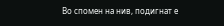Во спомен на нив, подигнат е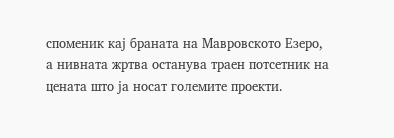споменик кај браната на Мавровското Езеро, а нивната жртва останува траен потсетник на цената што ја носат големите проекти.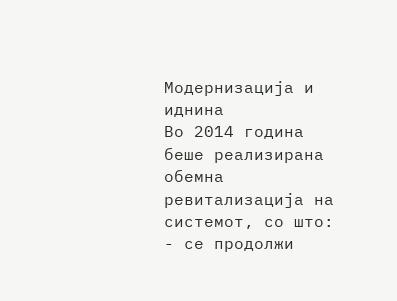Модернизација и иднина
Во 2014 година беше реализирана обемна ревитализација на системот, со што:
- се продолжи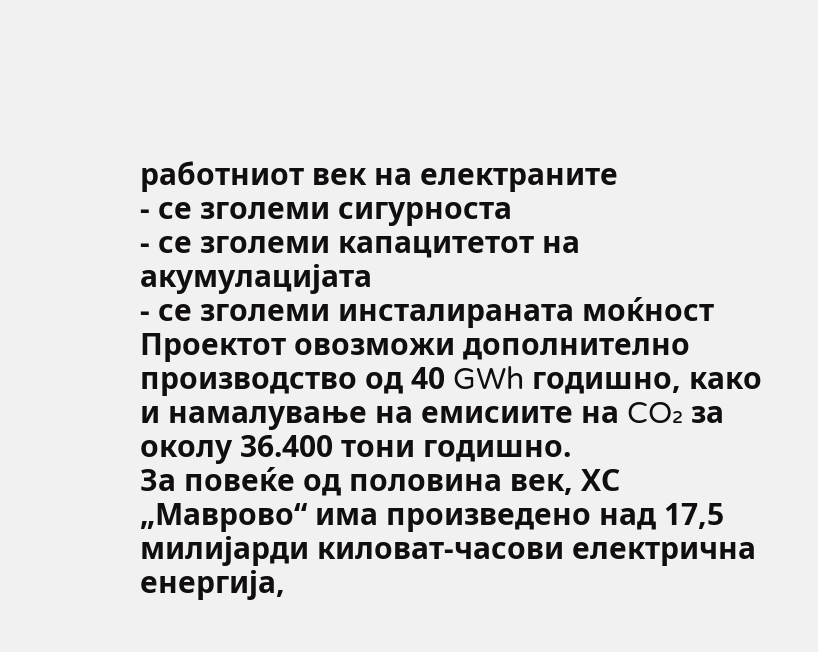работниот век на електраните
- се зголеми сигурноста
- се зголеми капацитетот на акумулацијата
- се зголеми инсталираната моќност
Проектот овозможи дополнително производство од 40 GWh годишно, како и намалување на емисиите на CO₂ за околу 36.400 тони годишно.
За повеќе од половина век, ХС „Маврово“ има произведено над 17,5 милијарди киловат-часови електрична енергија,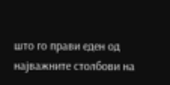што го прави еден од најважните столбови на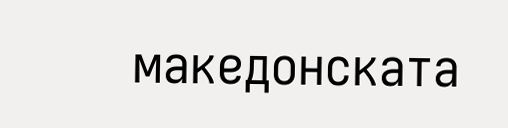македонската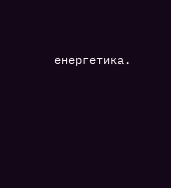енергетика.